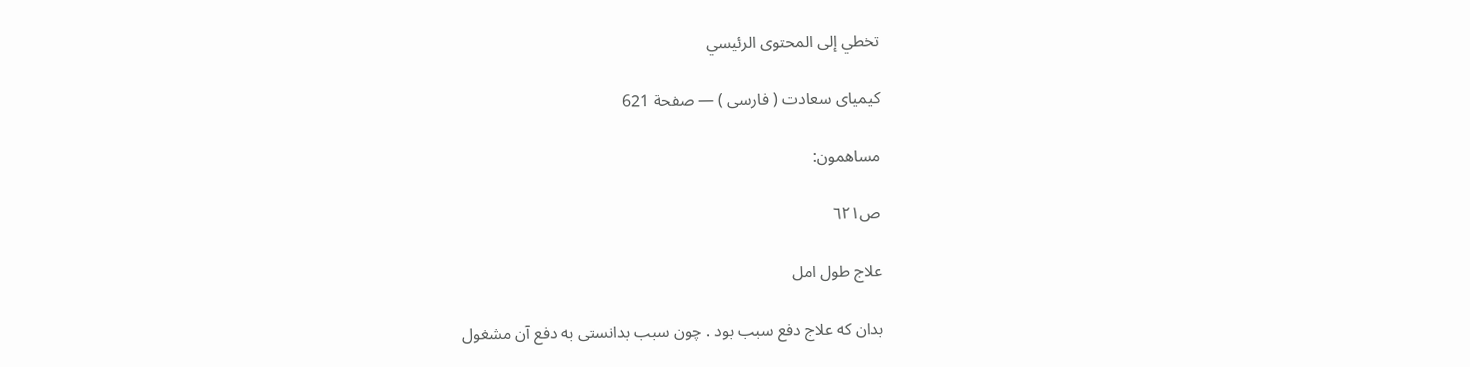تخطي إلى المحتوى الرئيسي

كيمياى سعادت ( فارسى ) — صفحة 621

مساهمون:

ص٦٢١

علاج طول امل

بدان كه علاج دفع سبب بود . چون سبب بدانستى به دفع آن مشغول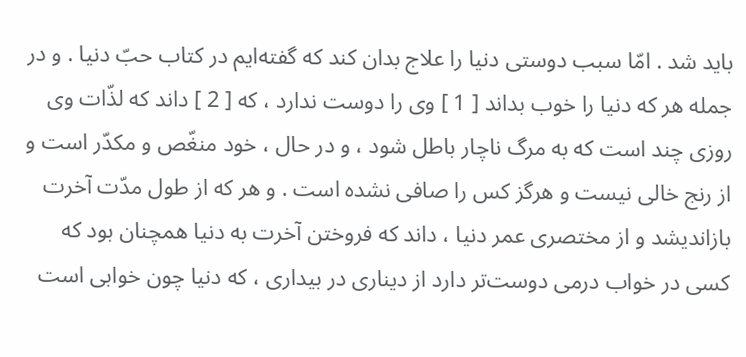بايد شد . امّا سبب دوستى دنيا را علاج بدان كند كه گفته‌ايم در كتاب حبّ دنيا . و در جمله هر كه دنيا را خوب بداند [ 1 ] وى را دوست ندارد ، كه [ 2 ] داند كه لذّات وى روزى چند است كه به مرگ ناچار باطل شود ، و در حال ، خود منغّص و مكدّر است و از رنج خالى نيست و هرگز كس را صافى نشده است . و هر كه از طول مدّت آخرت بازانديشد و از مختصرى عمر دنيا ، داند كه فروختن آخرت به دنيا همچنان بود كه كسى در خواب درمى دوست‌تر دارد از دينارى در بيدارى ، كه دنيا چون خوابى است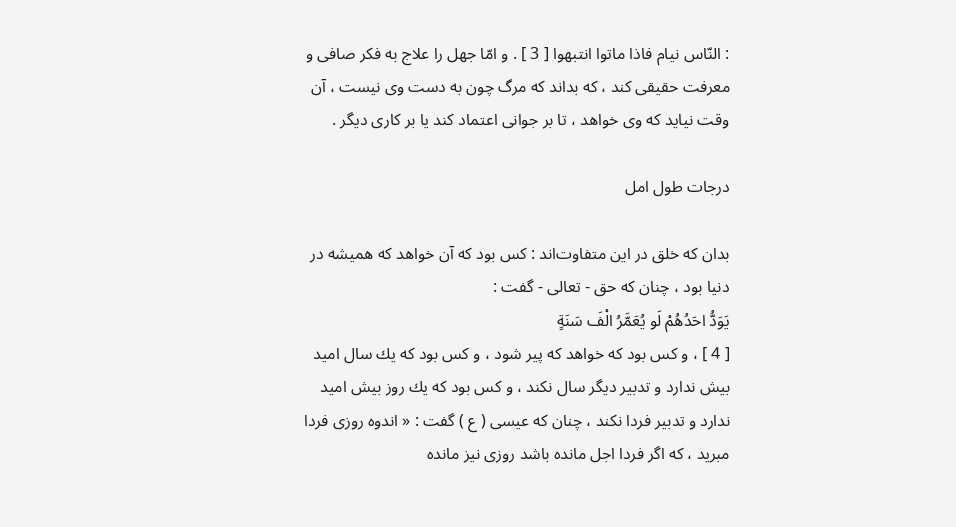: النّاس نيام فاذا ماتوا انتبهوا [ 3 ] . و امّا جهل را علاج به فكر صافى و معرفت حقيقى كند ، كه بداند كه مرگ چون به دست وى نيست ، آن وقت نيايد كه وى خواهد ، تا بر جوانى اعتماد كند يا بر كارى ديگر .

درجات طول امل

بدان كه خلق در اين متفاوت‌اند : كس بود كه آن خواهد كه هميشه در دنيا بود ، چنان كه حق - تعالى - گفت :
يَوَدُّ احَدُهُمْ لَو يُعَمَّرُ الْفَ سَنَةٍ
[ 4 ] ، و كس بود كه خواهد كه پير شود ، و كس بود كه يك سال اميد بيش ندارد و تدبير ديگر سال نكند ، و كس بود كه يك روز بيش اميد ندارد و تدبير فردا نكند ، چنان كه عيسى ( ع ) گفت : « اندوه روزى فردا مبريد ، كه اگر فردا اجل مانده باشد روزى نيز مانده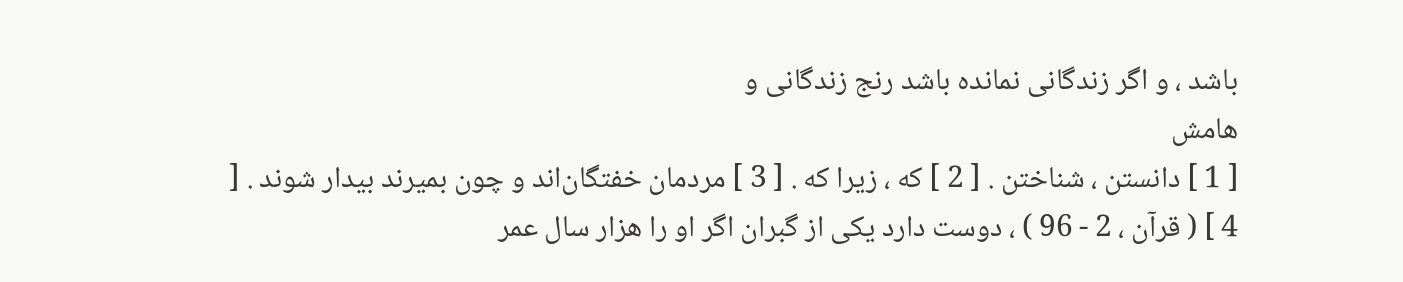باشد ، و اگر زندگانى نمانده باشد رنج زندگانى و
هامش
[ 1 ] دانستن ، شناختن . [ 2 ] كه ، زيرا كه . [ 3 ] مردمان خفتگان‌اند و چون بميرند بيدار شوند . [ 4 ] ( قرآن ، 2 - 96 ) ، دوست دارد يكى از گبران اگر او را هزار سال عمر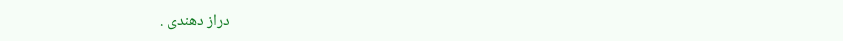دراز دهندى .